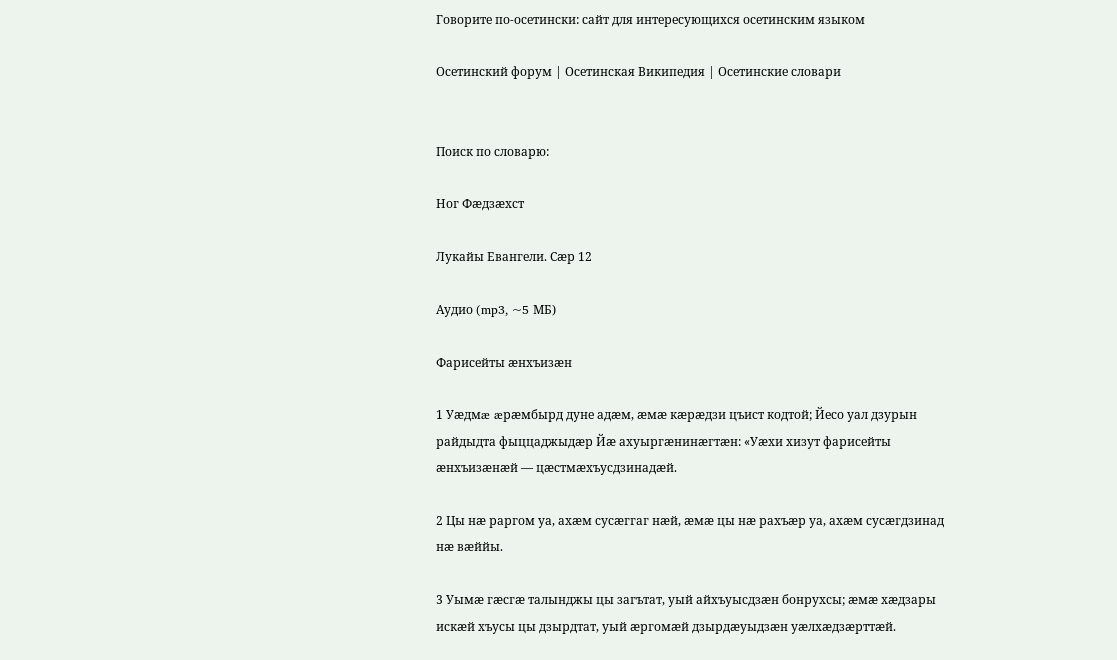Говорите по-осетински: сайт для интересующихся осетинским языком

Осетинский форум | Осетинская Википедия | Осетинские словари


Поиск по словарю:

Ног Фæдзæхст

Лукайы Евангели. Сæр 12

Аудио (mp3, ~5 МБ)

Фарисейты æнхъизæн

1 Уæдмæ æрæмбырд дуне адæм, æмæ кæрæдзи цъист кодтой; Йесо уал дзурын райдыдта фыццаджыдæр Йæ ахуыргæнинæгтæн: «Уæхи хизут фарисейты æнхъизæнæй — цæстмæхъусдзинадæй.

2 Цы нæ раргом уа, ахæм сусæггаг нæй, æмæ цы нæ рахъæр уа, ахæм сусæгдзинад нæ вæййы.

3 Уымæ гæсгæ талынджы цы загътат, уый айхъуысдзæн бонрухсы; æмæ хæдзары искæй хъусы цы дзырдтат, уый æргомæй дзырдæуыдзæн уæлхæдзæрттæй.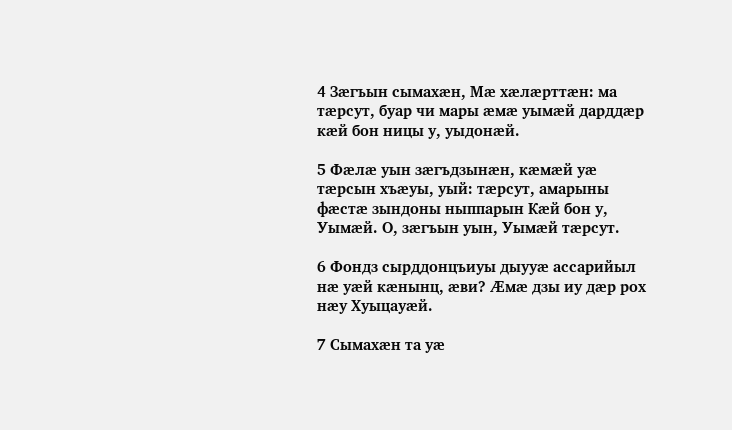4 Зæгъын сымахæн, Мæ хæлæрттæн: ма тæрсут, буар чи мары æмæ уымæй дарддæр кæй бон ницы у, уыдонæй.

5 Фæлæ уын зæгъдзынæн, кæмæй уæ тæрсын хъæуы, уый: тæрсут, амарыны фæстæ зындоны ныппарын Кæй бон у, Уымæй. О, зæгъын уын, Уымæй тæрсут.

6 Фондз сырддонцъиуы дыууæ ассарийыл нæ уæй кæнынц, æви? Æмæ дзы иу дæр рох нæу Хуыцауæй.

7 Сымахæн та уæ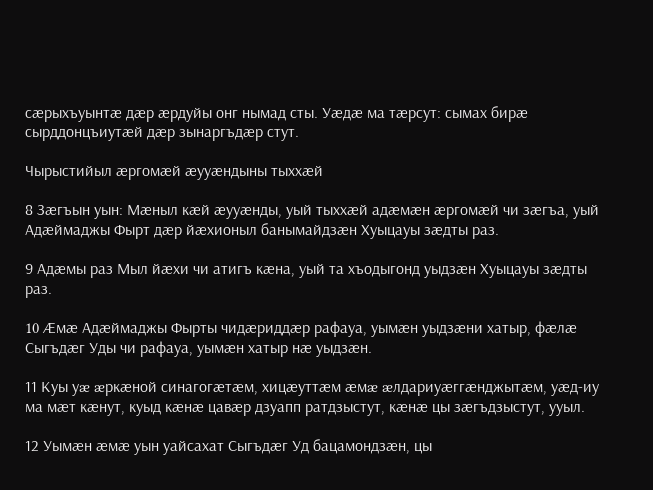сæрыхъуынтæ дæр æрдуйы онг нымад сты. Уæдæ ма тæрсут: сымах бирæ сырддонцъиутæй дæр зынаргъдæр стут.

Чырыстийыл æргомæй æууæндыны тыххæй

8 Зæгъын уын: Мæныл кæй æууæнды, уый тыххæй адæмæн æргомæй чи зæгъа, уый Адæймаджы Фырт дæр йæхионыл банымайдзæн Хуыцауы зæдты раз.

9 Адæмы раз Мыл йæхи чи атигъ кæна, уый та хъодыгонд уыдзæн Хуыцауы зæдты раз.

10 Æмæ Адæймаджы Фырты чидæриддæр рафауа, уымæн уыдзæни хатыр, фæлæ Сыгъдæг Уды чи рафауа, уымæн хатыр нæ уыдзæн.

11 Куы уæ æркæной синагогæтæм, хицæуттæм æмæ æлдариуæггæнджытæм, уæд-иу ма мæт кæнут, куыд кæнæ цавæр дзуапп ратдзыстут, кæнæ цы зæгъдзыстут, ууыл.

12 Уымæн æмæ уын уайсахат Сыгъдæг Уд бацамондзæн, цы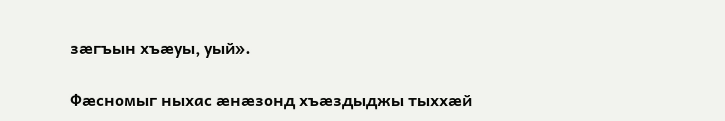зæгъын хъæуы, уый».

Фæсномыг ныхас æнæзонд хъæздыджы тыххæй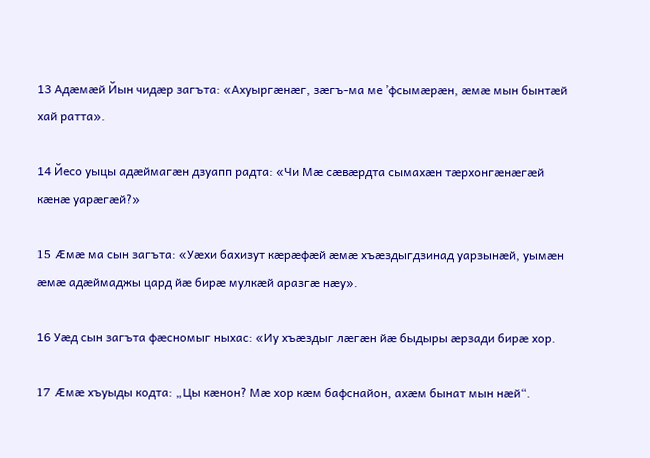13 Адæмæй Йын чидæр загъта: «Ахуыргæнæг, зæгъ-ма ме ’фсымæрæн, æмæ мын бынтæй хай ратта».

14 Йесо уыцы адæймагæн дзуапп радта: «Чи Мæ сæвæрдта сымахæн тæрхонгæнæгæй кæнæ уарæгæй?»

15 Æмæ ма сын загъта: «Уæхи бахизут кæрæфæй æмæ хъæздыгдзинад уарзынæй, уымæн æмæ адæймаджы цард йæ бирæ мулкæй аразгæ нæу».

16 Уæд сын загъта фæсномыг ныхас: «Иу хъæздыг лæгæн йæ быдыры æрзади бирæ хор.

17 Æмæ хъуыды кодта: „Цы кæнон? Мæ хор кæм бафснайон, ахæм бынат мын нæй“.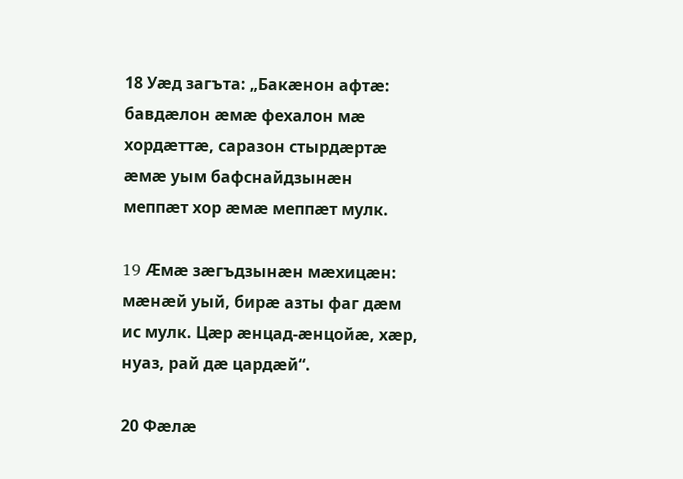18 Уæд загъта: „Бакæнон афтæ: бавдæлон æмæ фехалон мæ хордæттæ, саразон стырдæртæ æмæ уым бафснайдзынæн меппæт хор æмæ меппæт мулк.

19 Æмæ зæгъдзынæн мæхицæн: мæнæй уый, бирæ азты фаг дæм ис мулк. Цæр æнцад-æнцойæ, хæр, нуаз, рай дæ цардæй“.

20 Фæлæ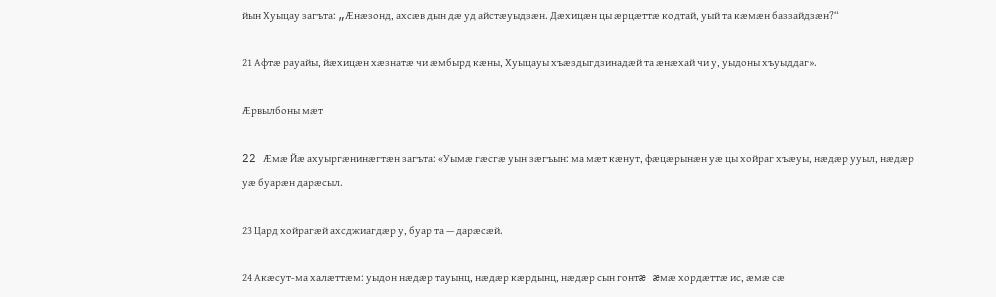йын Хуыцау загъта: „Æнæзонд, ахсæв дын дæ уд айстæуыдзæн. Дæхицæн цы æрцæттæ кодтай, уый та кæмæн баззайдзæн?“

21 Афтæ рауайы, йæхицæн хæзнатæ чи æмбырд кæны, Хуыцауы хъæздыгдзинадæй та æнæхай чи у, уыдоны хъуыддаг».

Æрвылбоны мæт

22 Æмæ Йæ ахуыргæнинæгтæн загъта: «Уымæ гæсгæ уын зæгъын: ма мæт кæнут, фæцæрынæн уæ цы хойраг хъæуы, нæдæр ууыл, нæдæр уæ буарæн дарæсыл.

23 Цард хойрагæй ахсджиагдæр у, буар та — дарæсæй.

24 Акæсут-ма халæттæм: уыдон нæдæр тауынц, нæдæр кæрдынц, нæдæр сын гонтæ æмæ хордæттæ ис, æмæ сæ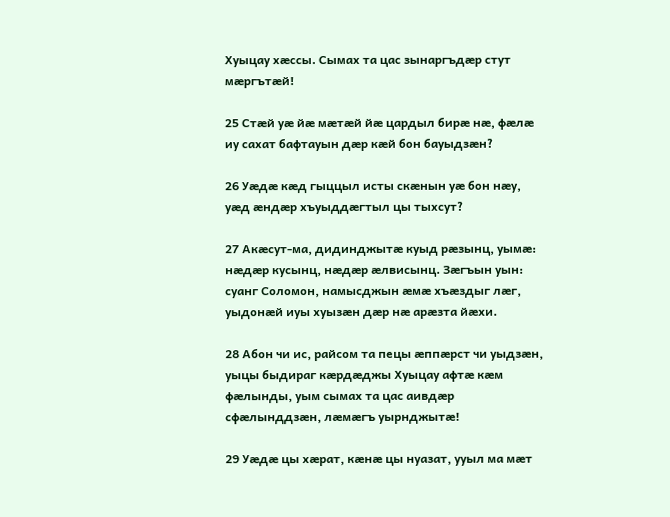Хуыцау хæссы. Сымах та цас зынаргъдæр стут мæргътæй!

25 Стæй уæ йæ мæтæй йæ цардыл бирæ нæ, фæлæ иу сахат бафтауын дæр кæй бон бауыдзæн?

26 Уæдæ кæд гыццыл исты скæнын уæ бон нæу, уæд æндæр хъуыддæгтыл цы тыхсут?

27 Акæсут-ма, дидинджытæ куыд рæзынц, уымæ: нæдæр кусынц, нæдæр æлвисынц. Зæгъын уын: суанг Соломон, намысджын æмæ хъæздыг лæг, уыдонæй иуы хуызæн дæр нæ арæзта йæхи.

28 Абон чи ис, райсом та пецы æппæрст чи уыдзæн, уыцы быдираг кæрдæджы Хуыцау афтæ кæм фæлынды, уым сымах та цас аивдæр сфæлынддзæн, лæмæгъ уырнджытæ!

29 Уæдæ цы хæрат, кæнæ цы нуазат, ууыл ма мæт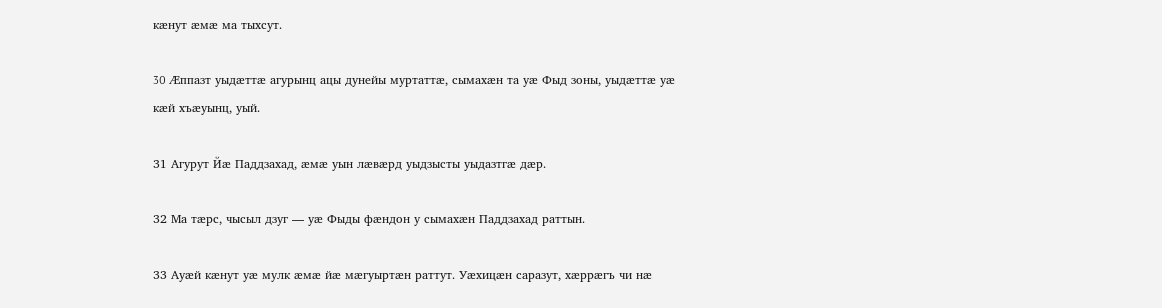кæнут æмæ ма тыхсут.

30 Æппазт уыдæттæ агурынц ацы дунейы муртаттæ, сымахæн та уæ Фыд зоны, уыдæттæ уæ кæй хъæуынц, уый.

31 Агурут Йæ Паддзахад, æмæ уын лæвæрд уыдзысты уыдазтгæ дæр.

32 Ма тæрс, чысыл дзуг — уæ Фыды фæндон у сымахæн Паддзахад раттын.

33 Ауæй кæнут уæ мулк æмæ йæ мæгуыртæн раттут. Уæхицæн саразут, хæррæгъ чи нæ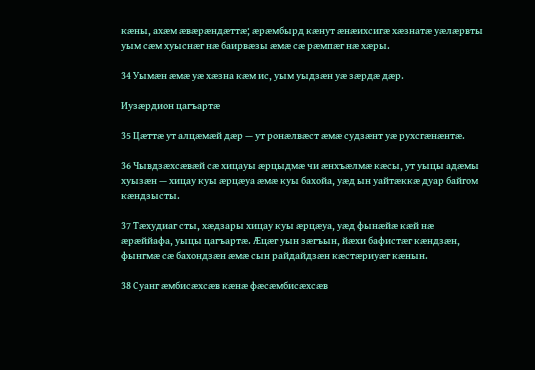кæны, ахæм æвæрæндæттæ; æрæмбырд кæнут æнæихсигæ хæзнатæ уæлæрвты уым сæм хуыснæг нæ баирвæзы æмæ сæ рæмпæг нæ хæры.

34 Уымæн æмæ уæ хæзна кæм ис, уым уыдзæн уæ зæрдæ дæр.

Иузæрдион цагъартæ

35 Цæттæ ут алцæмæй дæр — ут ронæлвæст æмæ судзæнт уæ рухсгæнæнтæ.

36 Чывдзæхсæвæй сæ хицауы æрцыдмæ чи æнхъæлмæ кæсы, ут уыцы адæмы хуызæн — хицау куы æрцæуа æмæ куы бахойа, уæд ын уайтæккæ дуар байгом кæндзысты.

37 Тæхудиаг сты, хæдзары хицау куы æрцæуа, уæд фынæйæ кæй нæ æрæййафа, уыцы цагъартæ. Æцæг уын зæгъын, йæхи бафистæг кæндзæн, фынгмæ сæ бахондзæн æмæ сын райдайдзæн кæстæриуæг кæнын.

38 Суанг æмбисæхсæв кæнæ фæсæмбисæхсæв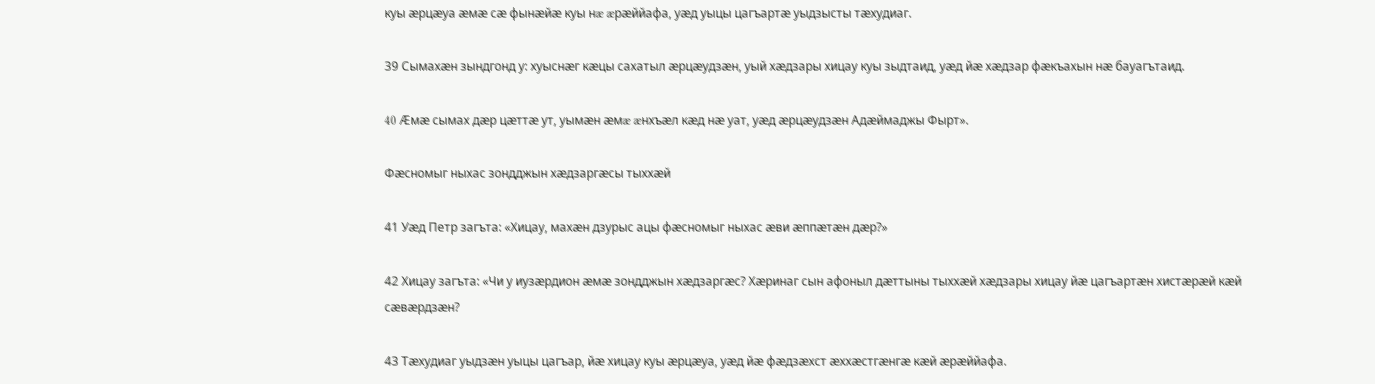куы æрцæуа æмæ сæ фынæйæ куы нæ æрæййафа, уæд уыцы цагъартæ уыдзысты тæхудиаг.

39 Сымахæн зындгонд у: хуыснæг кæцы сахатыл æрцæудзæн, уый хæдзары хицау куы зыдтаид, уæд йæ хæдзар фæкъахын нæ бауагътаид.

40 Æмæ сымах дæр цæттæ ут, уымæн æмæ æнхъæл кæд нæ уат, уæд æрцæудзæн Адæймаджы Фырт».

Фæсномыг ныхас зондджын хæдзаргæсы тыххæй

41 Уæд Петр загъта: «Хицау, махæн дзурыс ацы фæсномыг ныхас æви æппæтæн дæр?»

42 Хицау загъта: «Чи у иузæрдион æмæ зондджын хæдзаргæс? Хæринаг сын афоныл дæттыны тыххæй хæдзары хицау йæ цагъартæн хистæрæй кæй сæвæрдзæн?

43 Тæхудиаг уыдзæн уыцы цагъар, йæ хицау куы æрцæуа, уæд йæ фæдзæхст æххæстгæнгæ кæй æрæййафа.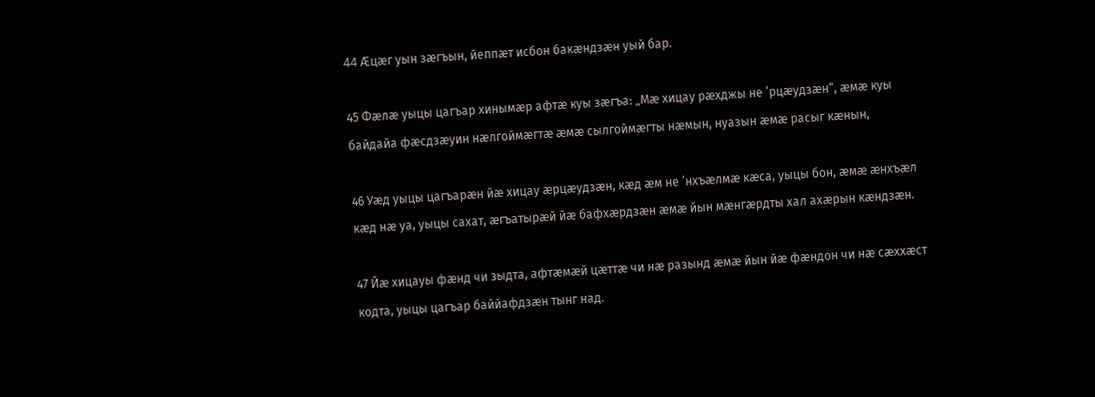44 Æцæг уын зæгъын, йеппæт исбон бакæндзæн уый бар.

45 Фæлæ уыцы цагъар хинымæр афтæ куы зæгъа: „Мæ хицау рæхджы не ’рцæудзæн“, æмæ куы байдайа фæсдзæуин нæлгоймæгтæ æмæ сылгоймæгты нæмын, нуазын æмæ расыг кæнын,

46 Уæд уыцы цагъарæн йæ хицау æрцæудзæн, кæд æм не ’нхъæлмæ кæса, уыцы бон, æмæ æнхъæл кæд нæ уа, уыцы сахат, æгъатырæй йæ бафхæрдзæн æмæ йын мæнгæрдты хал ахæрын кæндзæн.

47 Йæ хицауы фæнд чи зыдта, афтæмæй цæттæ чи нæ разынд æмæ йын йæ фæндон чи нæ сæххæст кодта, уыцы цагъар баййафдзæн тынг над.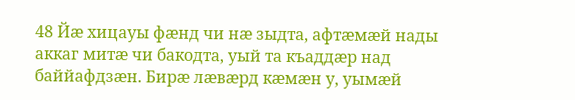48 Йæ хицауы фæнд чи нæ зыдта, афтæмæй нады аккаг митæ чи бакодта, уый та къаддæр над баййафдзæн. Бирæ лæвæрд кæмæн у, уымæй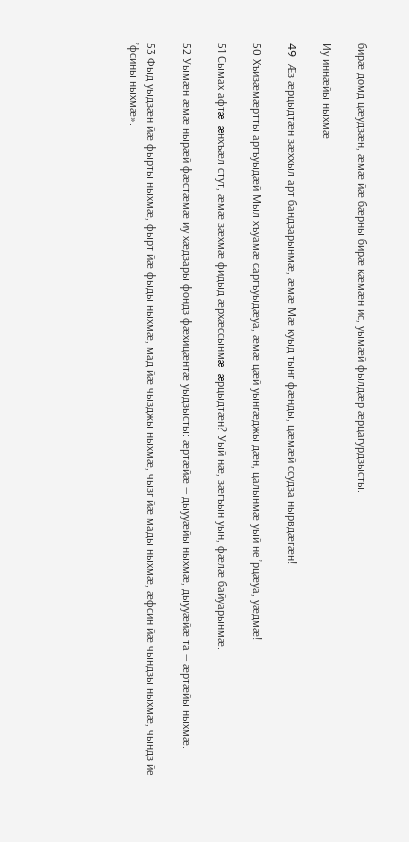бирæ домд цæудзæн, æмæ йæ бæрны бирæ кæмæн ис, уымæй фылдæр æрцагурдзысты.

Иу иннæйы ныхмæ

49 Æз æрцыдтæн зæххыл арт бандзарынмæ, æмæ Мæ куыд тынг фæнды, цæмæй ссудза нырвдæгæн!

50 Хъизæмæртты аргъуыдæй Мыл хъуамæ саргъуыдæуа, æмæ цæй уынгæджы дæн, цалынмæ уый не ’рцæуа, уæдмæ!

51 Сымах афтæ æнхъæл стут, æмæ зæхмæ фидыд æрхæссынмæ æрцыдтæн? Уый нæ, зæгъын уын, фæлæ байуарынмæ.

52 Уымæн æмæ нырæй фæстæмæ иу хæдзары фондз фæхицæнтæ уыдзысты: æртæйæ — дыууæйы ныхмæ, дыууæйæ та — æртæйы ныхмæ.

53 Фыд уыдзæн йæ фырты ныхмæ, фырт йæ фыды ныхмæ, мад йæ чызджы ныхмæ, чызг йæ мады ныхмæ, æфсин йæ чындзы ныхмæ, чындз йе ’фсины ныхмæ».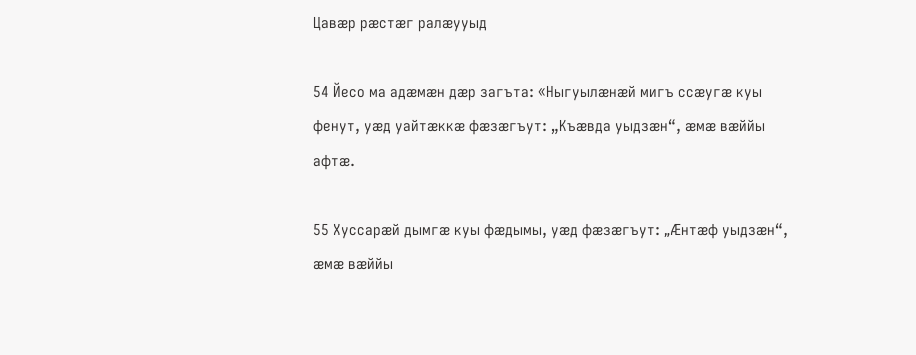Цавæр рæстæг ралæууыд

54 Йесо ма адæмæн дæр загъта: «Ныгуылæнæй мигъ ссæугæ куы фенут, уæд уайтæккæ фæзæгъут: „Къæвда уыдзæн“, æмæ вæййы афтæ.

55 Хуссарæй дымгæ куы фæдымы, уæд фæзæгъут: „Æнтæф уыдзæн“, æмæ вæййы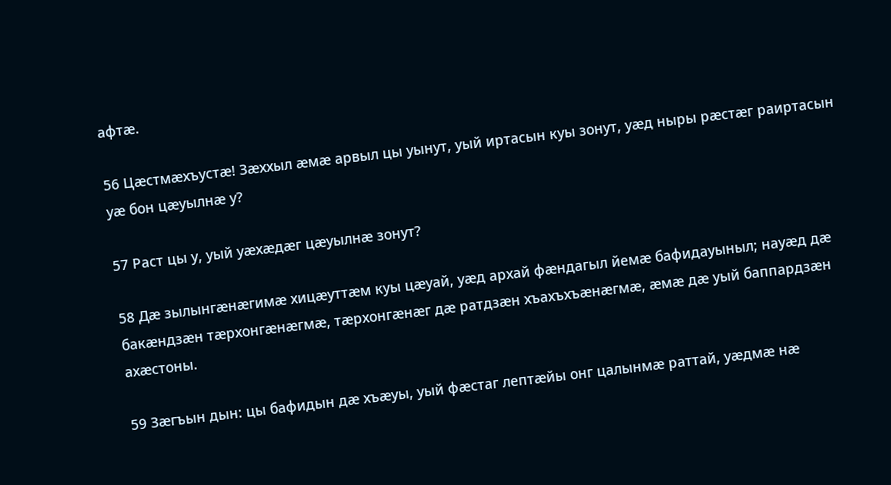афтæ.

56 Цæстмæхъустæ! Зæххыл æмæ арвыл цы уынут, уый иртасын куы зонут, уæд ныры рæстæг раиртасын уæ бон цæуылнæ у?

57 Раст цы у, уый уæхæдæг цæуылнæ зонут?

58 Дæ зылынгæнæгимæ хицæуттæм куы цæуай, уæд архай фæндагыл йемæ бафидауыныл; науæд дæ бакæндзæн тæрхонгæнæгмæ, тæрхонгæнæг дæ ратдзæн хъахъхъæнæгмæ, æмæ дæ уый баппардзæн ахæстоны.

59 Зæгъын дын: цы бафидын дæ хъæуы, уый фæстаг лептæйы онг цалынмæ раттай, уæдмæ нæ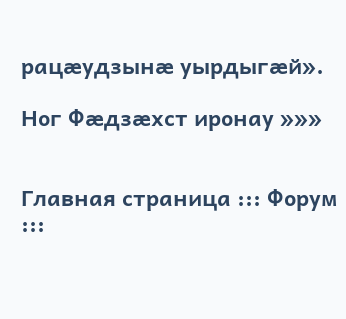рацæудзынæ уырдыгæй».

Ног Фæдзæхст иронау »»»


Главная страница ::: Форум :::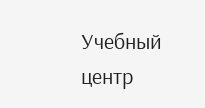Учебный центр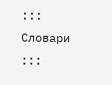::: Словари :::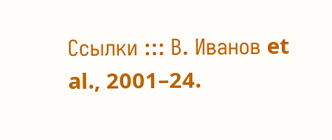Ссылки ::: В. Иванов et al., 2001–24.